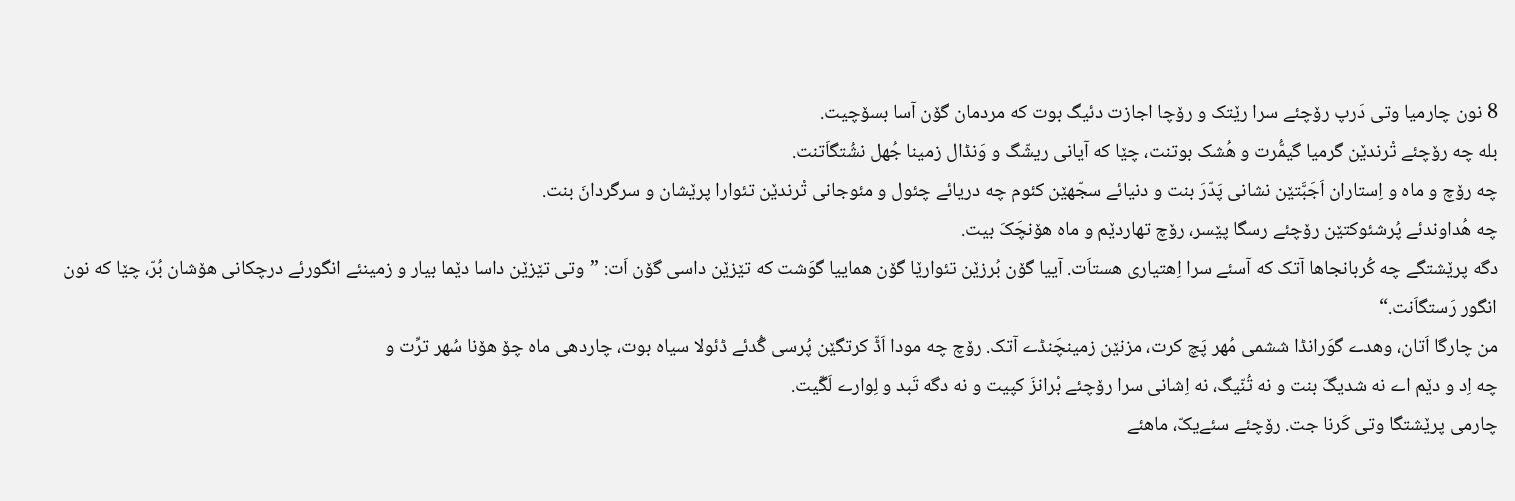8 نون چارمیا وتی دَرپ رۆچئے سرا رێتک و رۆچا اجازت دئیگ بوت که مردمان گۆن آسا بسۆچیت.
بله چه رۆچئے تْرندێن گرمیا گیمُّرت و هُشک بوتنت، چێا که آیانی ریشّگ و وَنڈال زمینا جُهل نشُتگاَتنت.
چه رۆچ و ماه و اِستاران اَجَبَّتێن نشانی پَدّرَ بنت و دنیائے سجّهێن کئوم چه دریائے چئول و مئوجانی تْرندێن تئوارا پرێشان و سرگردانَ بنت.
چه هُداوندئے پُرشئوکتێن رۆچئے رسگا پێسر، رۆچ تهاردێم و ماه هۆنچَکَ بیت.
دگه پرێشتگے چه کُربانجاها آتک که آسئے سرا اِهتیاری هستاَت. آییا گۆن بُرزێن تئوارێا گۆن هماییا گوَشت که تێزێن داسی گۆن اَت: ”وتی تێزێن داسا دێما بیار و زمینئے انگورئے درچکانی هۆشان بُرّ، چێا که نون انگور رَستگاَنت.“
من چارگا اَتان، وهدے گوَرانڈا ششمی مُهر پَچ کرت، مزنێن زمینچَنڈے آتک. رۆچ چه مودا اَڈّ کرتگێن پُرسی گُدئے ڈئولا سیاه بوت، چاردهی ماه چۆ هۆنا سُهر ترِّت و
چه اِد و دێم اے نه شدیگَ بنت و نه تُنّیگ، نه اِشانی سرا رۆچئے بْرانزَ کپیت و نه دگه تَبد و لِوارے لَگّیت.
چارمی پرێشتگا وتی کَرنا جت. رۆچئے سئےیکّ، ماهئے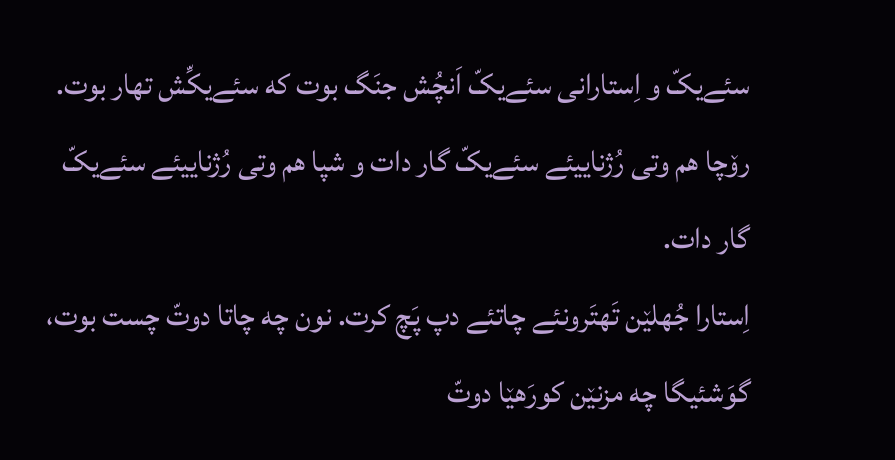سئےیکّ و اِستارانی سئےیکّ اَنچُش جنَگ بوت که سئےیکِّش تهار بوت. رۆچا هم وتی رُژناییئے سئےیکّ گار دات و شپا هم وتی رُژناییئے سئےیکّ گار دات.
اِستارا جُهلێن تَهتَرونئے چاتئے دپ پَچ کرت. نون چه چاتا دوتّ چست بوت، گوَشئیگا چه مزنێن کورَهێا دوتّ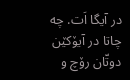در آیگا اَت. چه چاتا در آیۆکێن دوتّان رۆچ و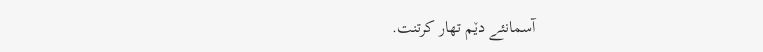آسمانئے دێم تهار کرتنت.